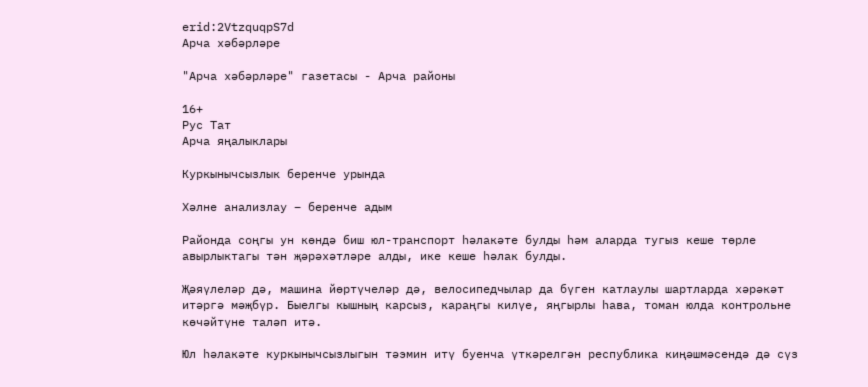erid:2VtzquqpS7d
Арча хәбәрләре

"Арча хәбәрләре" газетасы - Арча районы

16+
Рус Тат
Арча яңалыклары

Куркынычсызлык беренче урында

Хәлне анализлау – беренче адым

Районда соңгы ун көндә биш юл-транспорт һәлакәте булды һәм аларда тугыз кеше төрле авырлыктагы тән җәрәхәтләре алды, ике кеше һәлак булды.

Җәяүлеләр дә, машина йөртүчеләр дә, велосипедчылар да бүген катлаулы шартларда хәрәкәт итәргә мәҗбүр. Быелгы кышның карсыз, караңгы килүе, яңгырлы һава, томан юлда контрольне көчәйтүне таләп итә.

Юл һәлакәте куркынычсызлыгын тәэмин итү буенча үткәрелгән республика киңәшмәсендә дә сүз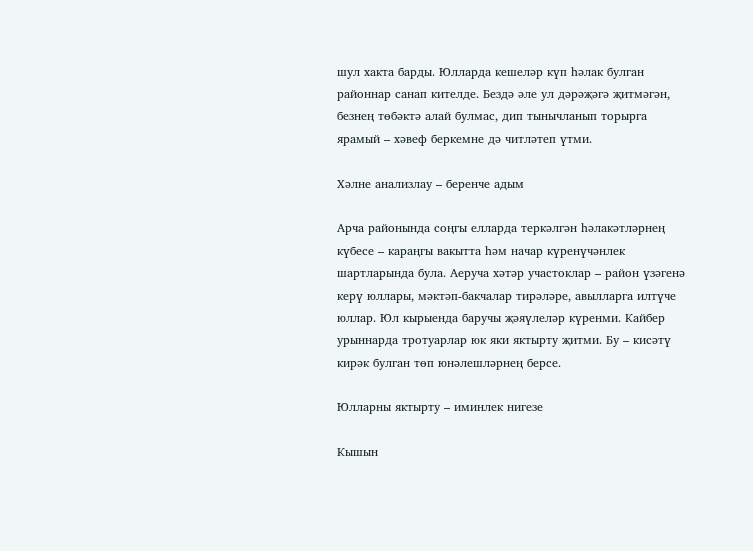шул хакта барды. Юлларда кешеләр күп һәлак булган районнар санап кителде. Бездә әле ул дәрәҗәгә җитмәгән, безнең төбәктә алай булмас, дип тынычланып торырга ярамый – хәвеф беркемне дә читләтеп үтми.

Хәлне анализлау – беренче адым

Арча районында соңгы елларда теркәлгән һәлакәтләрнең күбесе – караңгы вакытта һәм начар күренүчәнлек шартларында була. Аеруча хәтәр участоклар – район үзәгенә керү юллары, мәктәп-бакчалар тирәләре, авылларга илтүче юллар. Юл кырыенда баручы җәяүлеләр күренми. Кайбер урыннарда тротуарлар юк яки яктырту җитми. Бу – кисәтү кирәк булган төп юнәлешләрнең берсе.

Юлларны яктырту – иминлек нигезе

Кышын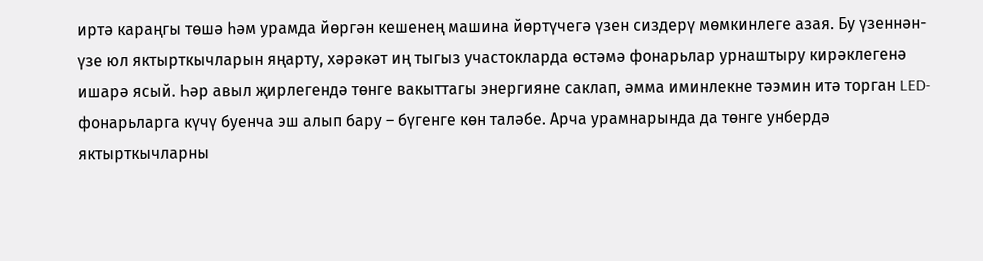иртә караңгы төшә һәм урамда йөргән кешенең машина йөртүчегә үзен сиздерү мөмкинлеге азая. Бу үзеннән-үзе юл яктырткычларын яңарту, хәрәкәт иң тыгыз участокларда өстәмә фонарьлар урнаштыру кирәклегенә ишарә ясый. Һәр авыл җирлегендә төнге вакыттагы энергияне саклап, әмма иминлекне тәэмин итә торган LED-фонарьларга күчү буенча эш алып бару – бүгенге көн таләбе. Арча урамнарында да төнге унбердә яктырткычларны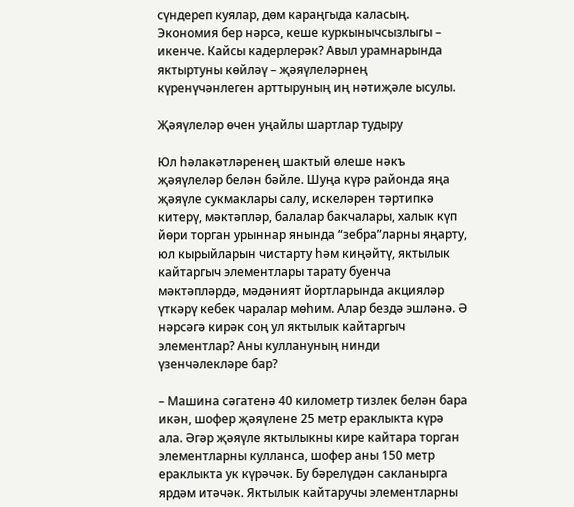сүндереп куялар, дөм караңгыда каласың. Экономия бер нәрсә, кеше куркынычсызлыгы – икенче. Кайсы кадерлерәк? Авыл урамнарында яктыртуны көйләү – җәяүлеләрнең күренүчәнлеген арттыруның иң нәтиҗәле ысулы.

Җәяүлеләр өчен уңайлы шартлар тудыру

Юл һәлакәтләренең шактый өлеше нәкъ җәяүлеләр белән бәйле. Шуңа күрә районда яңа җәяүле сукмаклары салу, искеләрен тәртипкә китерү, мәктәпләр, балалар бакчалары, халык күп йөри торган урыннар янында “зебра”ларны яңарту, юл кырыйларын чистарту һәм киңәйтү, яктылык кайтаргыч элементлары тарату буенча мәктәпләрдә, мәдәният йортларында акцияләр үткәрү кебек чаралар мөһим. Алар бездә эшләнә. Ә нәрсәгә кирәк соң ул яктылык кайтаргыч элементлар? Аны куллануның нинди үзенчәлекләре бар?

– Машина сәгатенә 40 километр тизлек белән бара икән, шофер җәяүлене 25 метр ераклыкта күрә ала. Әгәр җәяүле яктылыкны кире кайтара торган элементларны кулланса, шофер аны 150 метр ераклыкта ук күрәчәк. Бу бәрелүдән сакланырга ярдәм итәчәк. Яктылык кайтаручы элементларны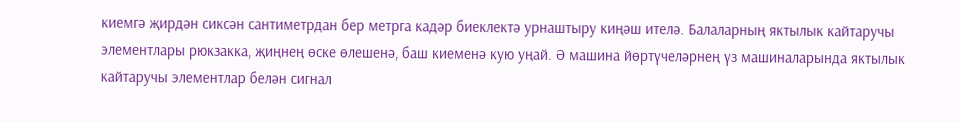киемгә җирдән сиксән сантиметрдан бер метрга кадәр биеклектә урнаштыру киңәш ителә. Балаларның яктылык кайтаручы элементлары рюкзакка, җиңнең өске өлешенә, баш киеменә кую уңай. Ә машина йөртүчеләрнең үз машиналарында яктылык кайтаручы элементлар белән сигнал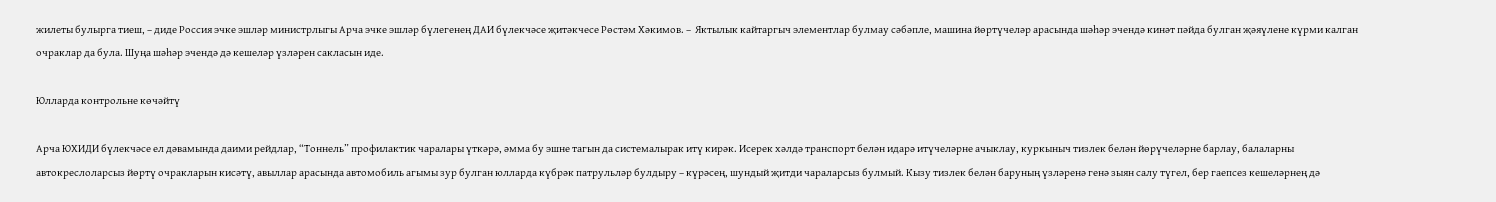жилеты булырга тиеш, – диде Россия эчке эшләр министрлыгы Арча эчке эшләр бүлегенең ДАИ бүлекчәсе җитәкчесе Рөстәм Хәкимов. –  Яктылык кайтаргыч элементлар булмау сәбәпле, машина йөртүчеләр арасында шәһәр эчендә кинәт пәйда булган җәяүлене күрми калган очраклар да була. Шуңа шәһәр эчендә дә кешеләр үзләрен сакласын иде.

Юлларда контрольне көчәйтү

Арча ЮХИДИ бүлекчәсе ел дәвамында даими рейдлар, “Тоннель” профилактик чаралары үткәрә, әмма бу эшне тагын да системалырак итү кирәк. Исерек хәлдә транспорт белән идарә итүчеләрне ачыклау, куркыныч тизлек белән йөрүчеләрне барлау, балаларны автокреслоларсыз йөртү очракларын кисәтү, авыллар арасында автомобиль агымы зур булган юлларда күбрәк патрульләр булдыру – күрәсең, шундый җитди чараларсыз булмый. Кызу тизлек белән баруның үзләренә генә зыян салу түгел, бер гаепсез кешеләрнең дә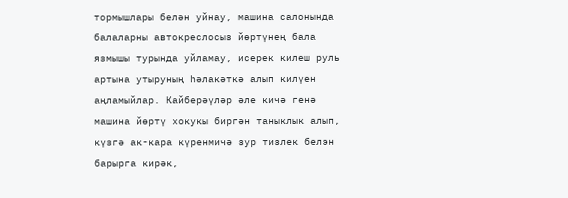тормышлары белән уйнау, машина салонында балаларны автокреслосыз йөртүнең бала язмышы турында уйламау, исерек килеш руль артына утыруның һәлакәткә алып килүен аңламыйлар. Кайберәүләр әле кичә генә машина йөртү хокукы биргән таныклык алып, күзгә ак-кара күренмичә зур тизлек белэн барырга кирәк,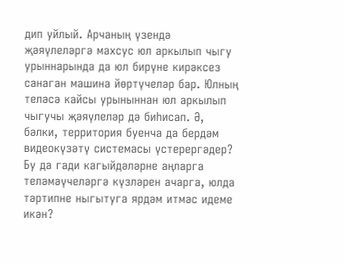дип уйлый. Арчаның үзендә җәяүлеләргә махсус юл аркылып чыгу урыннарында да юл бирүне кирәксез санаган машина йөртүчеләр бар. Юлның теләсә кайсы урыныннан юл аркылып чыгучы җәяүлеләр дә биһисап. Ә, бәлки, территория буенча да бердәм видеокүзәтү системасы үстерергәдер? Бу да гади кагыйдәләрне аңларга теләмәүчеләргә күзләрен ачарга, юлда тәртипне ныгытуга ярдәм итмәс идеме икән?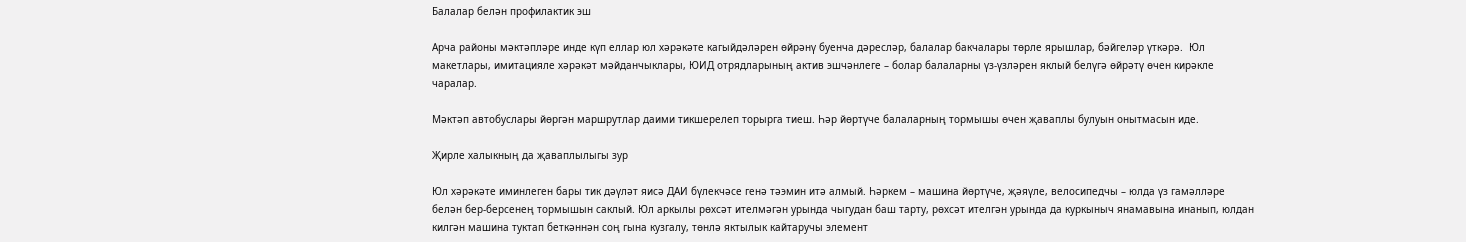Балалар белән профилактик эш

Арча районы мәктәпләре инде күп еллар юл хәрәкәте кагыйдәләрен өйрәнү буенча дәресләр, балалар бакчалары төрле ярышлар, бәйгеләр үткәрә.  Юл макетлары, имитацияле хәрәкәт мәйданчыклары, ЮИД отрядларының актив эшчәнлеге – болар балаларны үз-үзләрен яклый белүгә өйрәтү өчен кирәкле чаралар.

Мәктәп автобуслары йөргән маршрутлар даими тикшерелеп торырга тиеш. Һәр йөртүче балаларның тормышы өчен җаваплы булуын онытмасын иде.

Җирле халыкның да җаваплылыгы зур

Юл хәрәкәте иминлеген бары тик дәүләт яисә ДАИ бүлекчәсе генә тәэмин итә алмый. Һәркем – машина йөртүче, җәяүле, велосипедчы – юлда үз гамәлләре белән бер-берсенең тормышын саклый. Юл аркылы рөхсәт ителмәгән урында чыгудан баш тарту, рөхсәт ителгән урында да куркыныч янамавына инанып, юлдан килгән машина туктап беткәннән соң гына кузгалу, төнлә яктылык кайтаручы элемент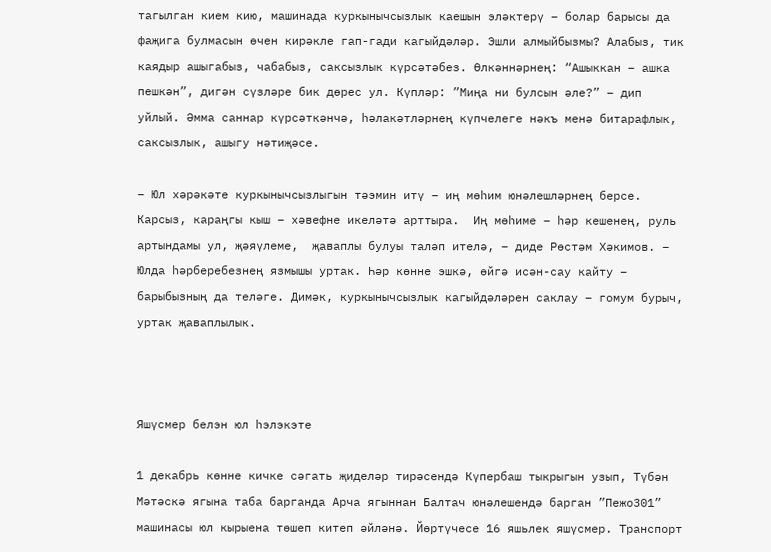тагылган кием кию, машинада куркынычсызлык каешын эләктерү – болар барысы да фаҗига булмасын өчен кирәкле гап-гади кагыйдәләр. Эшли алмыйбызмы? Алабыз, тик каядыр ашыгабыз, чабабыз, саксызлык күрсәтәбез. Өлкәннәрнең: “Ашыккан – ашка пешкән”, дигән сүзләре бик дөрес ул. Күпләр: ”Миңа ни булсын әле?” – дип уйлый. Әмма саннар күрсәткәнчә, һәлакәтләрнең күпчелеге нәкъ менә битарафлык, саксызлык, ашыгу нәтиҗәсе.

– Юл хәрәкәте куркынычсызлыгын тәэмин итү – иң мөһим юнәлешләрнең берсе. Карсыз, караңгы кыш – хәвефне икеләтә арттыра.  Иң мөһиме – һәр кешенең, руль артындамы ул, җәяүлеме,  җаваплы булуы таләп ителә, – диде Рөстәм Хәкимов. – Юлда һәрберебезнең язмышы уртак. Һәр көнне эшкә, өйгә исән-сау кайту – барыбызның да теләге. Димәк, куркынычсызлык кагыйдәләрен саклау – гомум бурыч, уртак җаваплылык.



Яшүсмер белэн юл hэлэкэте

1 декабрь көнне кичке сәгать җиделәр тирәсендә Күпербаш тыкрыгын узып, Түбән Мәтәскә ягына таба барганда Арча ягыннан Балтач юнәлешендә барган ”Пежо301” машинасы юл кырыена төшеп китеп әйләнә. Йөртүчесе 16 яшьлек яшүсмер. Транспорт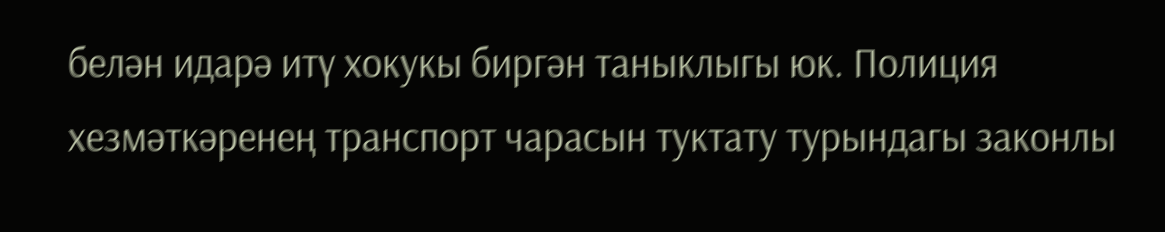белән идарә итү хокукы биргән таныклыгы юк. Полиция хезмәткәренең транспорт чарасын туктату турындагы законлы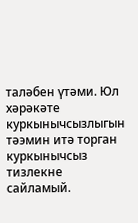таләбен үтәми. Юл хәрәкәте куркынычсызлыгын тәэмин итә торган куркынычсыз тизлекне сайламый.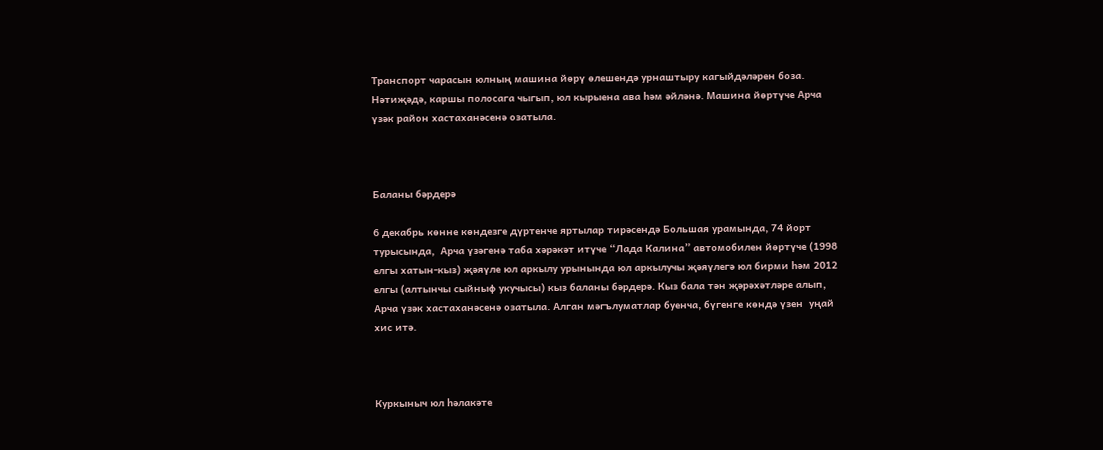Транспорт чарасын юлның машина йөрү өлешендә урнаштыру кагыйдәләрен боза. Нәтиҗәдә, каршы полосага чыгып, юл кырыена ава һәм әйләнә. Машина йөртүче Арча үзәк район хастаханәсенә озатыла.



Баланы бәрдерә

6 декабрь көнне көндезге дүртенче яртылар тирәсендә Большая урамында, 74 йорт турысында,  Арча үзәгенә таба хәрәкәт итүче “Лада Калина” автомобилен йөртүче (1998 елгы хатын-кыз) җәяүле юл аркылу урынында юл аркылучы җәяүлегә юл бирми һәм 2012 елгы (алтынчы сыйныф укучысы) кыз баланы бәрдерә. Кыз бала тән җәрәхәтләре алып, Арча үзәк хастаханәсенә озатыла. Алган мәгълуматлар буенча, бүгенге көндә үзен  уңай хис итә.



Куркыныч юл һәлакәте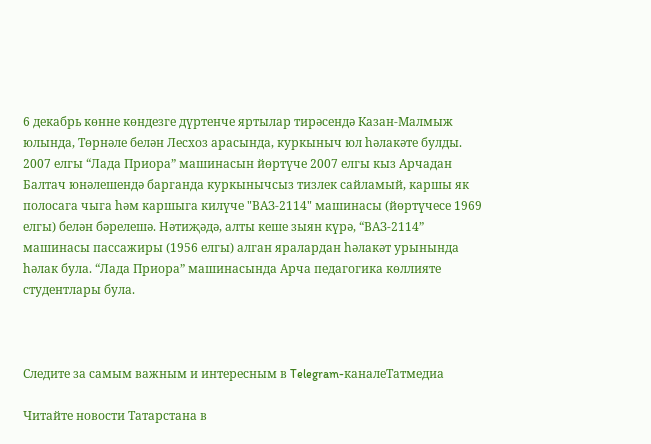6 декабрь көнне көндезге дүртенче яртылар тирәсендә Казан-Малмыж юлында, Төрнәле белән Лесхоз арасында, куркыныч юл һәлакәте булды. 2007 елгы “Лада Приора” машинасын йөртүче 2007 елгы кыз Арчадан Балтач юнәлешендә барганда куркынычсыз тизлек сайламый, каршы як полосага чыга һәм каршыга килүче "ВАЗ-2114" машинасы (йөртүчесе 1969 елгы) белән бәрелешә. Нәтиҗәдә, алты кеше зыян күрә, “ВАЗ-2114” машинасы пассажиры (1956 елгы) алган яралардан һәлакәт урынында һәлак була. “Лада Приора” машинасында Арча педагогика көллияте студентлары була.



Следите за самым важным и интересным в Telegram-каналеТатмедиа

Читайте новости Татарстана в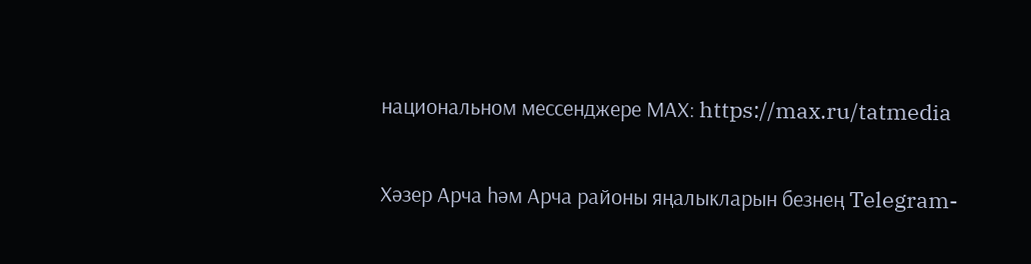национальном мессенджере MАХ: https://max.ru/tatmedia

Хәзер Арча һәм Арча районы яңалыкларын безнең Telegram-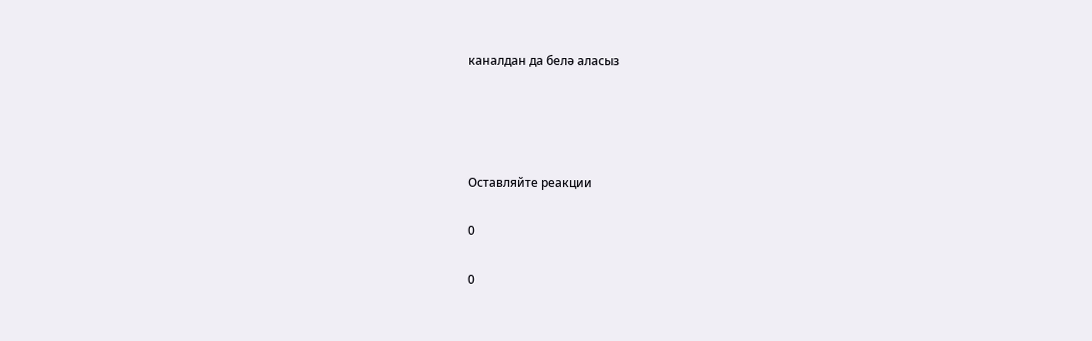каналдан да белә аласыз




Оставляйте реакции

0

0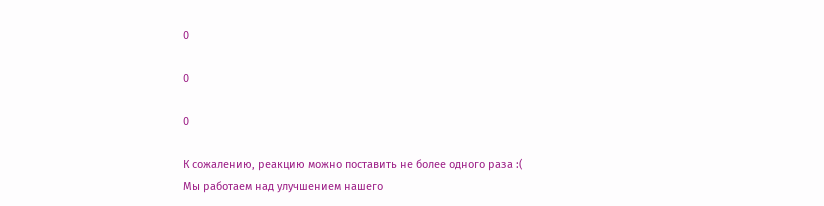0

0

0

К сожалению, реакцию можно поставить не более одного раза :(
Мы работаем над улучшением нашего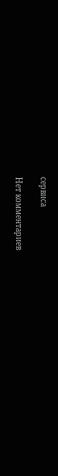сервиса

Нет комментариев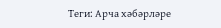Теги: Арча хәбәрләре